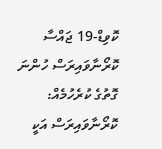ކޮވިޑް-19 ޖައްސާ ކޮރޯނާވައިރަސް ހުންނަ ގޮތުގެ ކުރެހުމެއް: ކޮރޯނާވައިރަސް އަކީ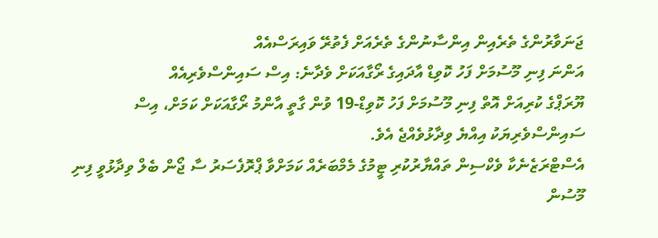ޖަނަވާރުންގެ ތެރެއިން އިންސާނުންގެ ތެރެއަށް ފެތުރޭ ވައިރަސްއެއް
އަންނަ ފިނި މޫސުމަށް ފަހު ކޮވިޑް އާދައިގެ ރޯގާއަކަށް ވެދާނެ: އިސް ސައިންސްވެރިއެއް
ޔޫރަޕްގެ ކުރިއަށް އޮތް ފިނި މޫސުމަށް ފަހު ކޮވިޑް-19 ވުން ގާތީ އާންމު ރޯގާއަކަށް ކަމަށް، އިސް ސައިންސްވެރިޔަކު އިއްޔެ ވިދާޅުވެއްޖެ އެވެ.
އެސްޓްރަޒެނެކާ ވެކްސިން ތައްޔާރުކުރި ޓީމުގެ މެމްބަރެއް ކަމަށްވާ ޕްރޮފެސަރު ސާ ޖޯން ބެލް ވިދާޅުވީ ފިނި މޫސުން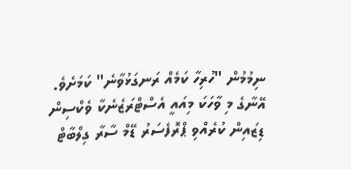ނިމުމުން "ހުރިހާ ކަމެއް ރަނގަޅުވާނެ" ކަމަށެވެ.
އޭނާގެ މި ވާހަކަ މިއައީ އެސްޓްރަޒެނެކާ ވެކްސިން ޑިޒައިން ކުރެއްވި ޕްރޮފެސަރު ޑޭމް ސާރާ ގިލްބާޓް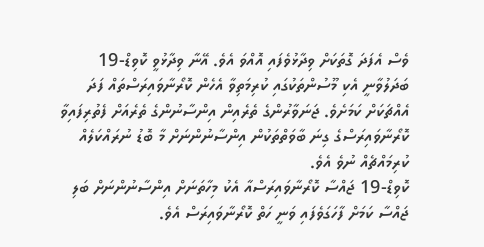ވެސް އެފަދަ ގޮތަކަށް ވިދާޅުވެފައި އޮއްވަ އެވެ. އޭނާ ވިދާޅުވީ ކޮވިޑް-19 ބަދަލުވާނީ އެކި މޫސުންތަކުގައި ކުރިމަތިވާ އެހެން ކޮރޯނާވައިރަސްތައް ފަދަ އެއްޗަކަށް ކަމަށެވެ. ޖަނަވާރުންގެ ތެރެއިން އިންސާނުންގެ ތެރެއަށް ފެތުރިފައިވާ ކޮރޯނާވައިރަސްގެ ގިނަ ބާވަތްތަކުން އިންސާނުންނަށް މާ ބޮޑު ނުރައްކަލެއް ކުރިމައްޗެއް ނުވެ އެވެ.
ކޮވިޑް-19 ޖައްސާ ކޮރޯނާވައިރަސްއާ އެކު މިހާތަނަށް އިންސާނުންނަށް ބަލި ޖައްސާ ކަމަށް ފާހަގަވެފައި ވަނީ ހަތް ކޮރޯނާވައިރަސް އެވެ.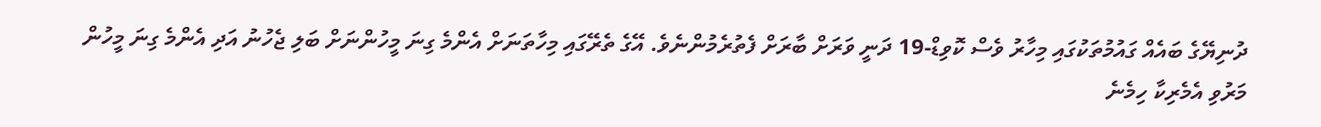ދުނިޔޭގެ ބައެއް ގައުމުތަކުގައި މިހާރު ވެސް ކޮވިޑް-19 ދަނީ ވަރަށް ބާރަށް ފެތުރެމުންނެވެ. އޭގެ ތެރޭގައި މިހާތަނަށް އެންމެ ގިނަ މީހުންނަށް ބަލި ޖެހުނު އަދި އެންމެ ގިނަ މީހުން މަރުވި އެމެރިކާ ހިމެނެ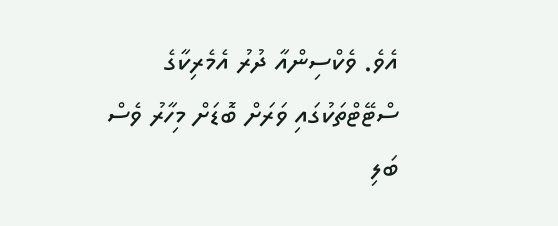އެވެ. ވެކްސިންއާ ދުރު އެމެރިކާގެ ސްޓޭޓްތަކުގައި ވަރަށް ބޮޑަށް މިހާރު ވެސް ބަލި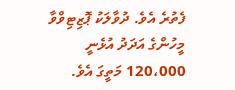ފެތުރެ އެވެ. ދުވާލަކު ޕޮޒިޓިވްވާ މީހުންގެ އަދަދު އުޅެނީ 120،000 މަތީގަ އެވެ.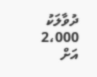ދުވާލަކު 2،000 އަށް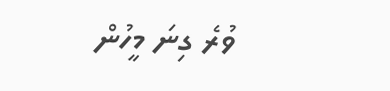ވުރެ ގިނަ މީހުން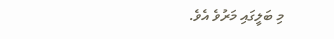މި ބަލީގައި މަރުވެ އެވެ.